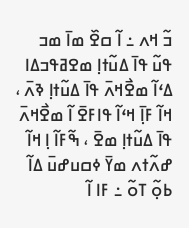ߏ߬ ߞߍ ߸ ߊ߬ ߛߐ߰ ߘߊ߫ ߘߏ ߟߎ߬ ߟߊ߫ ߡߎ߬ߙߊ߲ ߘߐߥߟߏߡߊ ߡߵߊ߬ ߘߐ߯ߞߍ߫ ߟߊ߫ ߡߎ߬ߙߊ߲ ߢߍ߫ ، ߞߊ߬ ߓߊ߲߫ ߞߵߊ߬ ߟߊߓߐ߫ ߊ߬ ߘߐ߯ߞߍ߫ ߟߊ߫ ߡߎ߬ߙߊ߲ ߘߐ߫ ، ߒ߬ߓߊ߬ ߊ߲ ߞߊ߬ ߝߍ߬ߙߍ ߘߌ߫ ߦߛߎߝߎ߫ ߡߊ߬ ߕߋ߲߬ ߠߋ߬ ߸ ߓߊ ߊ߬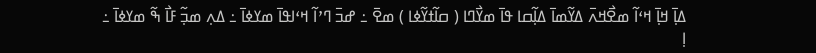ߡߊ߲߫ ߞߊ߲߫ ߞߵߊ߬ ߘߐ߯ߞߍ߫ ߡߌ߬ߘߊ߫ ߡߊ߲߬ߛߊ ߟߊ߫ ߘߌ߯ߣߊ ( ߛߊ߬ߙߌ߬ߦߊ ) ߘߐ߫ ߸ ߝߏ߫ ߣߴߊ߬ ߞߵߊߟߊ߫ ߘߌߦߊ߫ ߸ ߡߍ߲ ߘߏ߲߬ ߓߊ߯ ߒ߬ ߘߌߦߊ߫ ߸ ߊ߲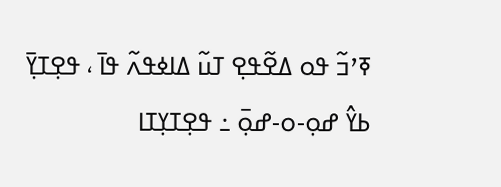ߧߴߏ߬ ߟߋ ߡߐ߬ߟߐ߲ ߠߎ߬ ߡߊߦߟߍ߬ ߟߊ߫ ، ߟߐ߲ߠߌ߲߫ ߕߌ߮ ߝߋ߲-ߋ-ߝߋ߲߫ ߸ ߟߐ߲ߠߌ߲ߠߊ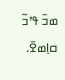ߘߏ߫ ߟߴߏ߬ ߛߊ߲ߘߐ߫.